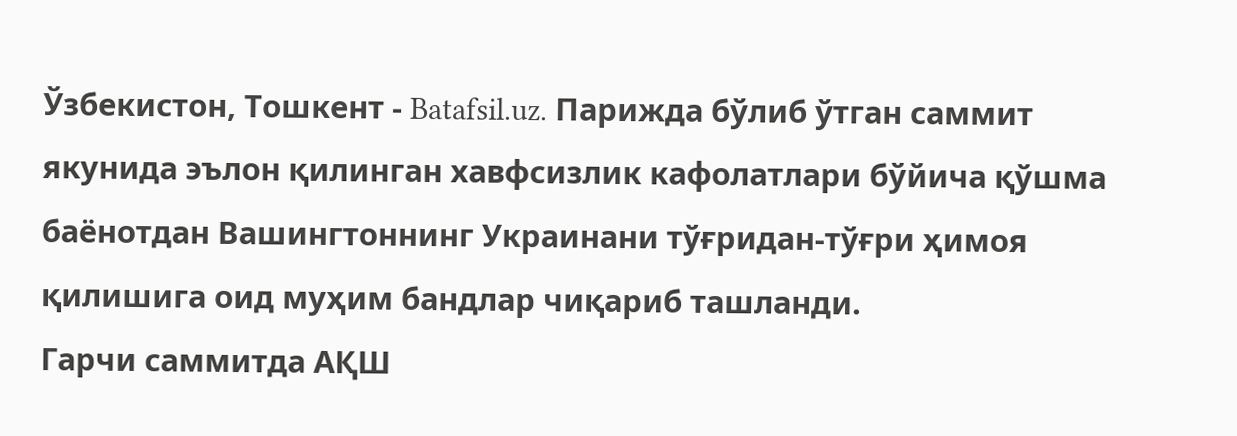Ўзбекистон, Тошкент - Batafsil.uz. Парижда бўлиб ўтган саммит якунида эълон қилинган хавфсизлик кафолатлари бўйича қўшма баёнотдан Вашингтоннинг Украинани тўғридан-тўғри ҳимоя қилишига оид муҳим бандлар чиқариб ташланди.
Гарчи саммитда АҚШ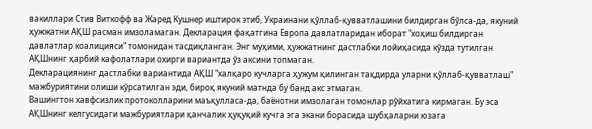вакиллари Стив Виткофф ва Жаред Кушнер иштирок этиб, Украинани қўллаб-қувватлашини билдирган бўлса-да, якуний ҳужжатни АҚШ расман имзоламаган. Декларация фақатгина Европа давлатларидан иборат "хоҳиш билдирган давлатлар коалицияси" томонидан тасдиқланган. Энг муҳими, ҳужжатнинг дастлабки лойиҳасида кўзда тутилган АҚШнинг ҳарбий кафолатлари охирги вариантда ўз аксини топмаган.
Декларациянинг дастлабки вариантида АҚШ "халқаро кучларга ҳужум қилинган тақдирда уларни қўллаб-қувватлаш" мажбуриятини олиши кўрсатилган эди, бироқ якуний матнда бу банд акс этмаган.
Вашингтон хавфсизлик протоколларини маъқулласа-да, баёнотни имзолаган томонлар рўйхатига кирмаган. Бу эса АҚШнинг келгусидаги мажбуриятлари қанчалик ҳуқуқий кучга эга экани борасида шубҳаларни юзага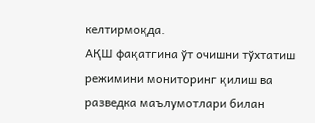келтирмоқда.
АҚШ фақатгина ўт очишни тўхтатиш режимини мониторинг қилиш ва разведка маълумотлари билан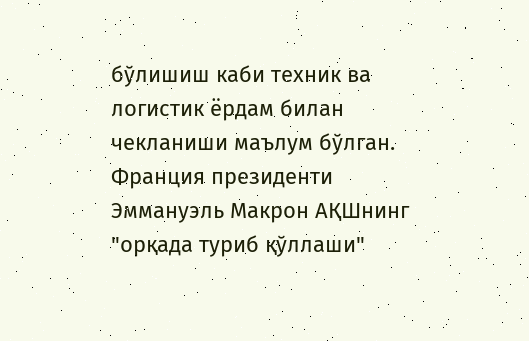бўлишиш каби техник ва логистик ёрдам билан чекланиши маълум бўлган.
Франция президенти Эммануэль Макрон АҚШнинг "орқада туриб қўллаши"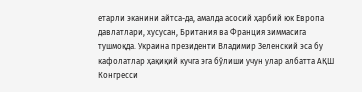етарли эканини айтса-да, амалда асосий ҳарбий юк Европа давлатлари, хусусан, Британия ва Франция зиммасига тушмоқда. Украина президенти Владимир Зеленский эса бу кафолатлар ҳақиқий кучга эга бўлиши учун улар албатта АҚШ Конгресси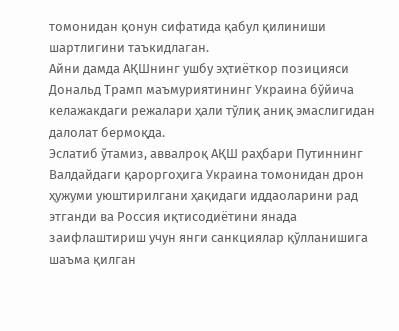томонидан қонун сифатида қабул қилиниши шартлигини таъкидлаган.
Айни дамда АҚШнинг ушбу эҳтиёткор позицияси Дональд Трамп маъмуриятининг Украина бўйича келажакдаги режалари ҳали тўлиқ аниқ эмаслигидан далолат бермоқда.
Эслатиб ўтамиз, аввалроқ АҚШ раҳбари Путиннинг Валдайдаги қароргоҳига Украина томонидан дрон ҳужуми уюштирилгани ҳақидаги иддаоларини рад этганди ва Россия иқтисодиётини янада заифлаштириш учун янги санкциялар қўлланишига шаъма қилган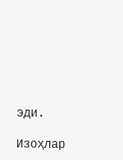эди.

Изоҳлар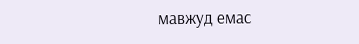мавжуд емас